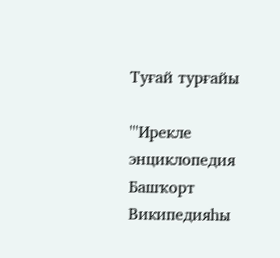Туғай турғайы

'''Ирекле энциклопедия Башҡорт Википедияһы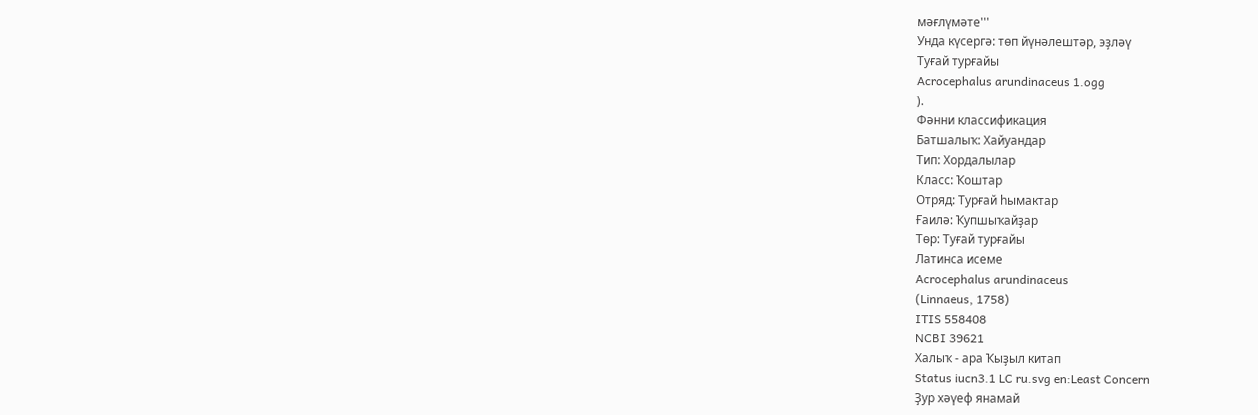мәғлүмәте'''
Унда күсергә: төп йүнәлештәр, эҙләү
Туғай турғайы
Acrocephalus arundinaceus 1.ogg
).
Фәнни классификация
Батшалыҡ: Хайуандар
Тип: Хордалылар
Класс: Ҡоштар
Отряд: Турғай һымактар
Ғаилә: Ҡупшыҡайҙар
Төр: Туғай турғайы
Латинса исеме
Acrocephalus arundinaceus
(Linnaeus, 1758)
ITIS 558408
NCBI 39621
Халыҡ - ара Ҡыҙыл китап
Status iucn3.1 LC ru.svg en:Least Concern
Ҙур хәүеф янамай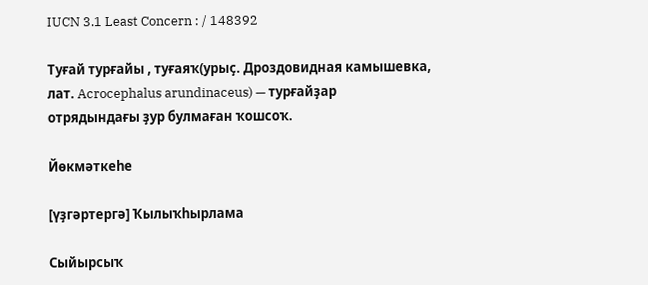IUCN 3.1 Least Concern : / 148392

Туғай турғайы , туғаяҡ(урыҫ. Дроздовидная камышевка, лат. Acrocephalus arundinaceus) — турғайҙар отрядындағы ҙур булмаған ҡошсоҡ.

Йөкмәткеһе

[үҙгәртергә] Ҡылыҡһырлама

Сыйырсыҡ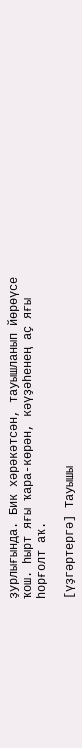ҙурлығында. Бик хәрәкәтсән, тауышланып йөрөүсе ҡош. һырт яғы ҡара-көрән, кәүҙәһенең аҫ яғы һорғолт аҡ.

[үҙгәртергә] Тауышы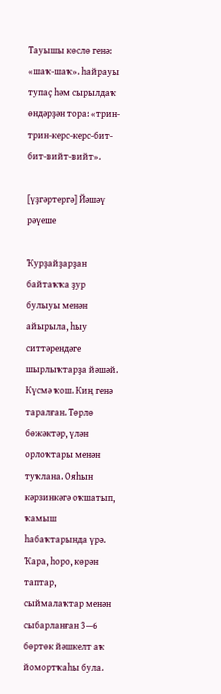Тауышы көслө генә: «шаҡ-шаҡ». һайрауы тупаҫ һәм сырылдаҡ өндәрҙән тора: «трин-трин-керс-керс-бит-бит-вийт-вийт».

[үҙгәртергә] Йәшәү рәүеше

Ҡурҙайҙарҙан байтаҡҡа ҙур булыуы менән айырыла, һыу ситтәрендәге шырлыҡтарҙа йәшәй. Күсмә ҡош. Киң генә таралған. Төрлө бөжәктәр, үлән орлоҡтары менән туҡлана. Ояһын кәрзинкәгә оҡшатып, ҡамыш һабаҡтарында үрә. Ҡара, һоро, көрән таптар, сыймалаҡтар менән сыбарланған 3—6 бөртөк йәшкелт аҡ йомортҡаһы була.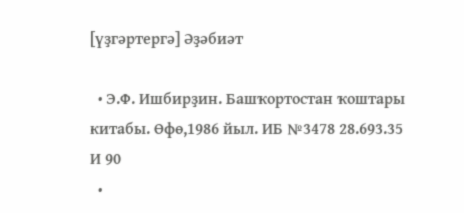[үҙгәртергә] Әҙәбиәт

  • Э.Ф. Ишбирҙин. Башҡортостан ҡоштары китабы. Өфө,1986 йыл. ИБ №3478 28.693.35 И 90
  •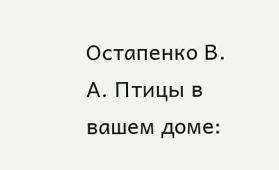Остапенко В. А. Птицы в вашем доме: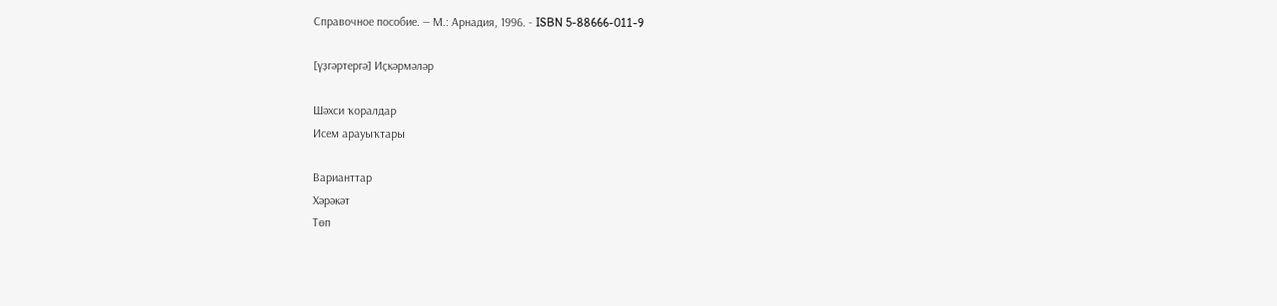Справочное пособие. — М.: Арнадия, 1996. - ISBN 5-88666-011-9

[үҙгәртергә] Иҫкәрмәләр

Шәхси ҡоралдар
Исем арауыҡтары

Варианттар
Хәрәкәт
Төп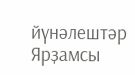йүнәлештәр
Ярҙамсы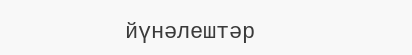йүнәлештәр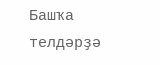Башҡа телдәрҙә